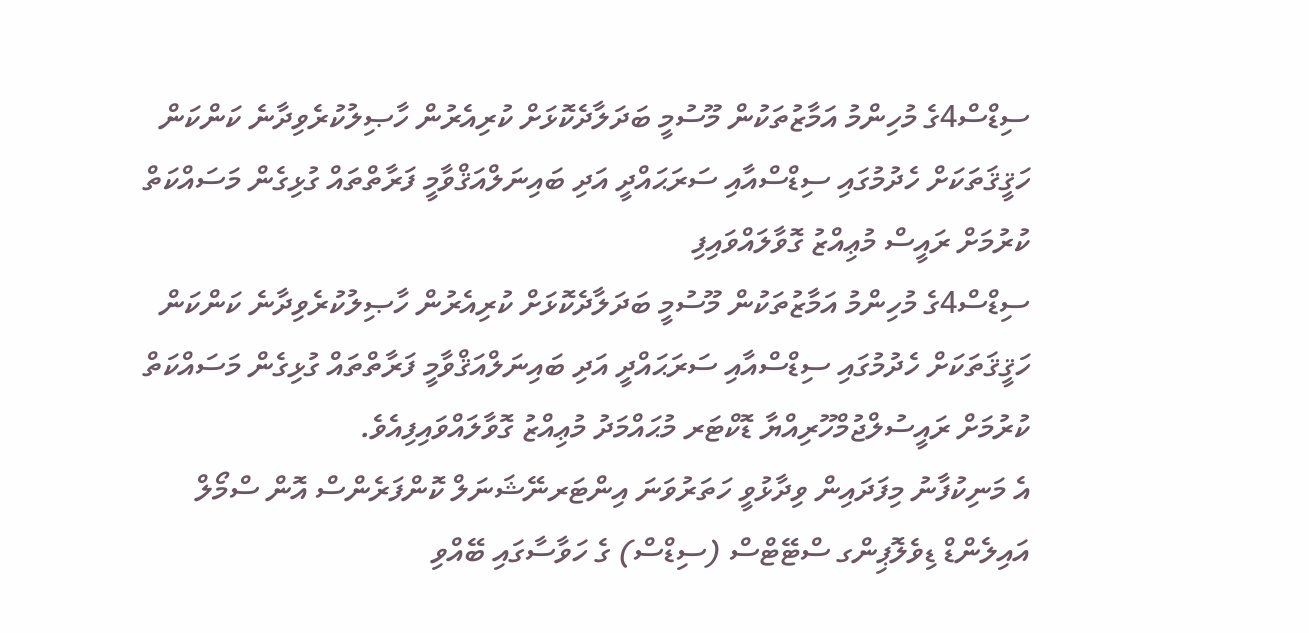ސިޑްސް4ގެ މުހިންމު އަމާޒުތަކުން މޫސުމީ ބަދަލާދެކޮޅަށް ކުރިއެރުން ހާޞިލުކުރެވިދާނެ ކަންކަން ހަޤީޤަތަކަށް ހެދުމުގައި ސިޑްސްއާއި ސަރަޙައްދީ އަދި ބައިނަލްއަޤްވާމީ ފަރާތްތައް ގުޅިގެން މަސައްކަތް ކުރުމަށް ރައީސް މުޢިއްޒު ގޮވާލައްވައިފި
ސިޑްސް4ގެ މުހިންމު އަމާޒުތަކުން މޫސުމީ ބަދަލާދެކޮޅަށް ކުރިއެރުން ހާޞިލުކުރެވިދާނެ ކަންކަން ހަޤީޤަތަކަށް ހެދުމުގައި ސިޑްސްއާއި ސަރަޙައްދީ އަދި ބައިނަލްއަޤްވާމީ ފަރާތްތައް ގުޅިގެން މަސައްކަތް ކުރުމަށް ރައީސުލްޖުމްހޫރިއްޔާ ޑޮކްޓަރ މުޙައްމަދު މުޢިއްޒު ގޮވާލައްވައިފިއެވެ.
އެ މަނިކުފާނު މިފަދައިން ވިދާޅުވީ ހަތަރުވަނަ އިންޓަރނޭޝަނަލް ކޮންފަރެންސް އޮން ސްމޯލް އައިލެންޑް ޑިވެލޮޕިންގ ސްޓޭޓްސް (ސިޑްސް) ގެ ހަވާސާގައި ބޭއްވި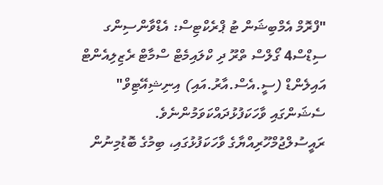"ފްރޮމް އެމްބިޝަން ޓު ޕްރެކްޓިސް: އެޑްވާންސިންގ ސިޑްސް4 ގޯލްސް ތްރޫ ދި ކްލައިމެޓް ސްމާޓް ރެޒިލިއެންޓް އައިލެންޑް (ސީ.އެސް.އާރު.އައި) އިނިޝިއޭޓިވް" ސެޝަންގައި ވާހަކަފުޅުދައްކަވަމުންނެވެ.
ރައީސުލްޖުމްހޫރިއްޔާގެ ވާހަކަފުޅުގައި، ބިމުގެ ބޮޑުމިނުން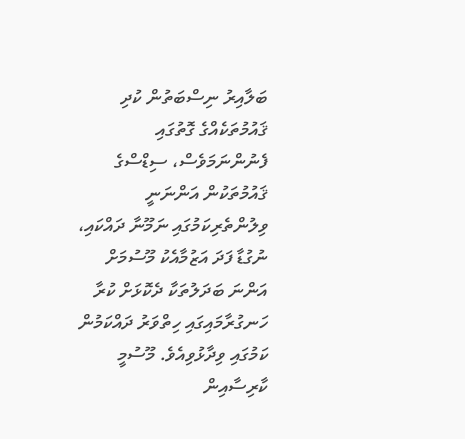ބަލާއިރު ނިސްބަތުން ކުދި ޤައުމުތަކެއްގެ ގޮތުގައި ފެނުންނަމަވެސް، ސިޑްސްގެ ޤައުމުތަކުން އަންނަނީ ވިލުންތެރިކަމުގައި ނަމޫނާ ދައްކައި، ނުގުޑާ ފަދަ އަޒުމާއެކު މޫސުމަށް އަންނަ ބަދަލުތަކާ ދެކޮޅަށް ކުރާ ހަނގުރާމައިގައި ހިތްވަރު ދައްކަމުން ކަމުގައި ވިދާޅުވިއެވެ. މޫސުމީ ކާރިސާއިން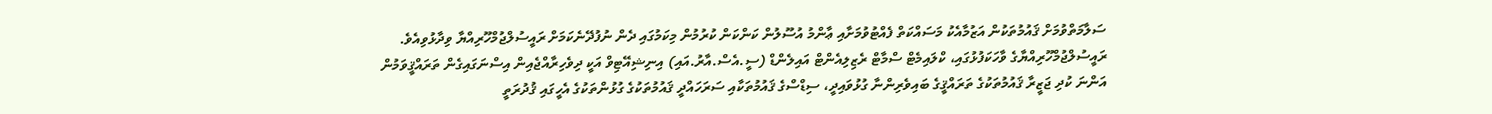ސަލާމަތްވުމަށް ޤައުމުތަކުން އަޒުމާއެކު މަސައްކަތް ފެއްޓުވުމަށާއި ޢާންމު އުސޫލުން ކަންކަން ކުރުމުން މިކަމުގައި ދެން ނުފުދޭނެކަމަށް ރައީސުލްޖުމްހޫރިއްޔާ ވިދާޅުވިއެވެ.
ރައީސުލްޖުމްހޫރިއްޔާގެ ވާހަކަފުޅުގައި، ކްލައިމެޓް ސްމާޓް ރެޒިލިއެންޓް އައިލެންޑް (ސީ.އެސް.އާރު.އައި) އިނިޝިއޭޓިވް އަކީ ދިވެހިރާއްޖެއިން އިސްނަގައިގެން ތަރައްޤީވަމުން އަންނަ ކުދި ޖަޒީރާ ޤައުމުތަކުގެ ތަރައްޤީގެ ބައިވެރިންނާ ގުޅުވައިދީ، ސިޑްސްގެ ޤައުމުތަކާއި ސަރަހައްދީ ޤައުމުތަކުގެ ގުޅުންތަކުގެ އެހީގައި ޤުދުރަތީ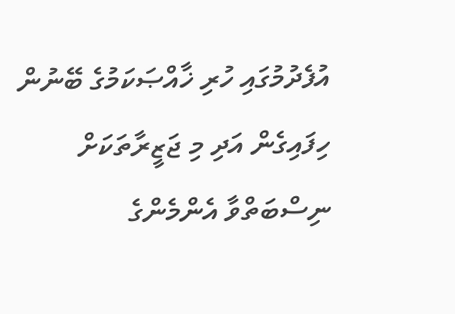އުފެދުމުގައި ހުރި ޚާއްޞަކަމުގެ ބޭނުން ހިފައިގެން އަދި މި ޖަޒީރާތަކަށް ނިސްބަތްވާ އެންމެންގެ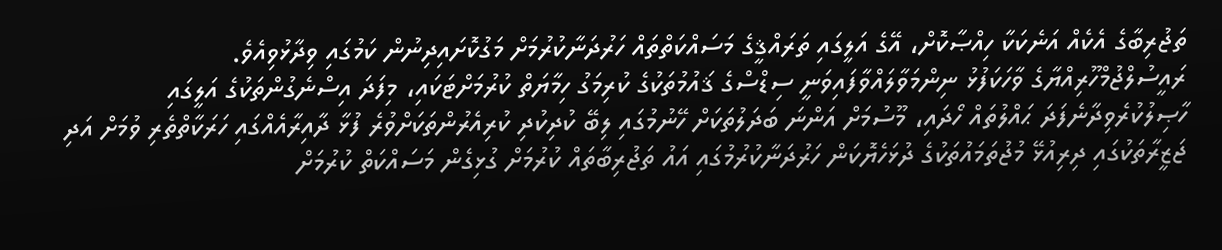ތަޖުރިބާގެ އެކެއް އަނެކަކާ ހިއްޞާކޮށް، އޭގެ އަލީގައި ތަރައްޤީގެ މަސައްކަތްތައް ހަރުދަނާކުރުމަށް މަގުކޮށައިދިނުން ކަމުގައި ވިދާޅުވިއެވެ.
ރައީސުލްޖުމްހޫރިއްޔާގެ ވާހަކަފުޅު ނިންމަވާލައްވާފައިވަނީ ސިޑްސްގެ ޤައުމުތަކުގެ ކުރިމަގު ހިމާޔަތް ކުރުމަށްޓަކައި، މިފަދަ އިސްނެގުންތަކުގެ އަލީގައި ހާޞިލުކުރެވިދާނެފަދަ ޙައްލުތައް ހޯދައި، މޫސުމަށް އަންނަ ބަދަލުތަކަށް ހޭނުމުގައި ލިބޭ ކުދިކުދި ކުރިއެރުންތަކަށްވުރެ ފުޅާ ދާއިރާއެއްގައި ހަރަކާތްތެރި ވުމަށް އަދި ޖަޒީރާތަކުގައި ދިރިއުޅޭ މުޖުތަމައުތަކުގެ ދުޅަހެޔޮކަން ހަރުދަނާކުރުމުގައި އައު ތަޖުރިބާތައް ކުރުމަށް ގުޅިގެން މަސައްކަތް ކުރުމަށް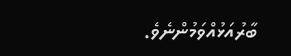ބާރުއަޅުއްވަމުންނެވެ.